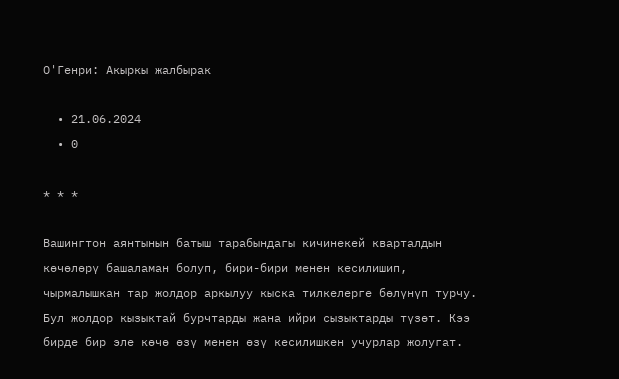О'Генри: Акыркы жалбырак

  • 21.06.2024
  • 0

* * *

Вашингтон аянтынын батыш тарабындагы кичинекей кварталдын көчөлөрү башаламан болуп, бири-бири менен кесилишип, чырмалышкан тар жолдор аркылуу кыска тилкелерге бөлүнүп турчу. Бул жолдор кызыктай бурчтарды жана ийри сызыктарды түзөт. Кээ бирде бир эле көчө өзү менен өзү кесилишкен учурлар жолугат.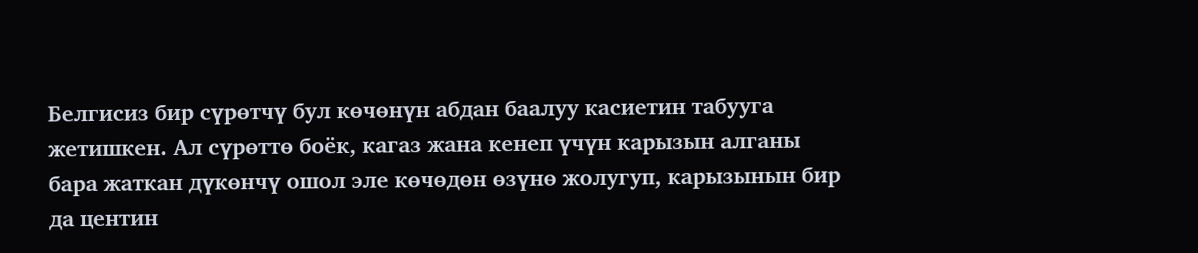Белгисиз бир сүрөтчү бул көчөнүн абдан баалуу касиетин табууга жетишкен. Ал сүрөттө боёк, кагаз жана кенеп үчүн карызын алганы бара жаткан дүкөнчү ошол эле көчөдөн өзүнө жолугуп, карызынын бир да центин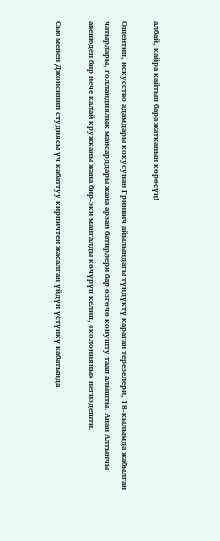албай, кайра кайтып бара жатканын көрөсүң!

Ошентип, искусство адамдары кокусунан Гринвич айылындагы түндүктү караган терезелери, 18-кылымда жабылган чатырлары, голландиялык мансарддары жана арзан батирлери бар өзгөчө конушту таап алышты. Анан Алтынчы авенюден бир нече калай кружканы жана бир-эки мангалды көчүрүп келип, «колонияны» негиздешти.

Сью менен Джонсинин студиясы үч кабаттуу кирпичтен жасалган үйдүн үстүнкү кабатында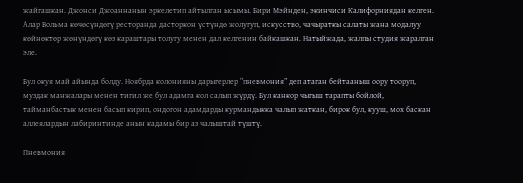жайгашкан. Джонси Джоаннанын эркелетип айтылган ысымы. Бири Мэйнден, экинчиси Калифорниядан келген. Алар Вольма көчөсүндөгү ресторанда дасторкон үстүндө жолугуп, искусство, чачыраткы салаты жана модалуу көйнөктөр жөнүндөгү көз караштары толугу менен дал келгенин байкашкан. Натыйжада, жалпы студия жаралган эле.

Бул окуя май айында болду. Ноябрда колонияны дарыгерлер “пневмония” деп атаган бейтааныш оору тооруп, муздак манжалары менен тигил же бул адамга кол салып жүрдү. Бул канкор чыгыш тарапты бойлой, тайманбастык менен басып кирип, ондогон адамдарды курмандыкка чалып жаткан, бирок бул, кууш, мох баскан аллеялардын лабиринтинде анын кадамы бир аз чалыштай түштү.

Пневмония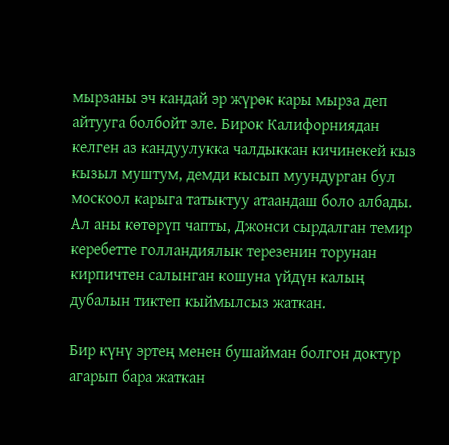мырзаны эч кандай эр жүрөк кары мырза деп айтууга болбойт эле. Бирок Калифорниядан келген аз кандуулукка чалдыккан кичинекей кыз кызыл муштум, демди кысып муундурган бул москоол карыга татыктуу атаандаш боло албады. Ал аны көтөрүп чапты, Джонси сырдалган темир керебетте голландиялык терезенин торунан кирпичтен салынган кошуна үйдүн калың дубалын тиктеп кыймылсыз жаткан.

Бир күнү эртең менен бушайман болгон доктур агарып бара жаткан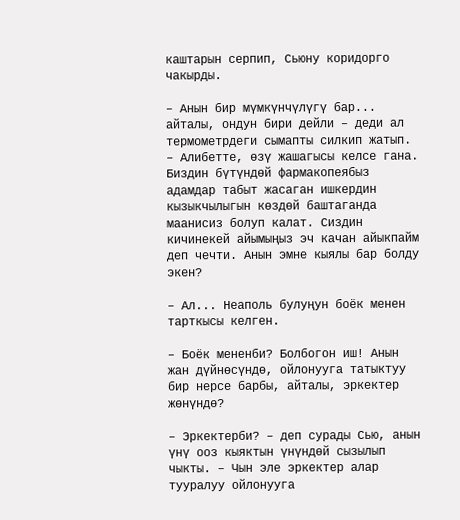каштарын серпип, Сьюну коридорго чакырды.

– Анын бир мүмкүнчүлүгү бар... айталы, ондун бири дейли – деди ал термометрдеги сымапты силкип жатып. – Алибетте, өзү жашагысы келсе гана. Биздин бүтүндөй фармакопеябыз адамдар табыт жасаган ишкердин кызыкчылыгын көздөй баштаганда маанисиз болуп калат. Сиздин кичинекей айымыңыз эч качан айыкпайм деп чечти. Анын эмне кыялы бар болду экен?

– Ал... Неаполь булуңун боёк менен тарткысы келген.

– Боёк мененби? Болбогон иш! Анын жан дүйнөсүндө, ойлонууга татыктуу бир нерсе барбы, айталы, эркектер жөнүндө?

– Эркектерби? – деп сурады Сью, анын үнү ооз кыяктын үнүндөй сызылып чыкты. – Чын эле эркектер алар тууралуу ойлонууга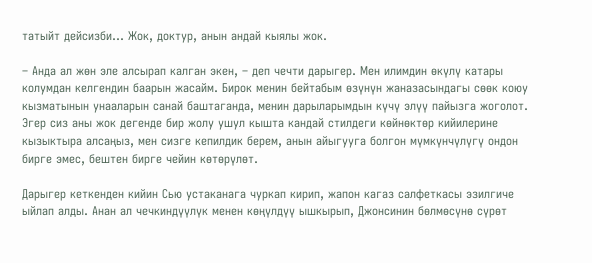татыйт дейсизби... Жок, доктур, анын андай кыялы жок.

– Анда ал жөн эле алсырап калган экен, – деп чечти дарыгер. Мен илимдин өкүлү катары колумдан келгендин баарын жасайм. Бирок менин бейтабым өзүнүн жаназасындагы сөөк коюу кызматынын унааларын санай баштаганда, менин дарыларымдын күчү элүү пайызга жоголот. Эгер сиз аны жок дегенде бир жолу ушул кышта кандай стилдеги көйнөктөр кийилерине кызыктыра алсаңыз, мен сизге кепилдик берем, анын айыгууга болгон мүмкүнчүлүгү ондон бирге эмес, бештен бирге чейин көтөрүлөт.

Дарыгер кеткенден кийин Сью устаканага чуркап кирип, жапон кагаз салфеткасы эзилгиче ыйлап алды. Анан ал чечкиндүүлүк менен көңүлдүү ышкырып, Джонсинин бөлмөсүнө сүрөт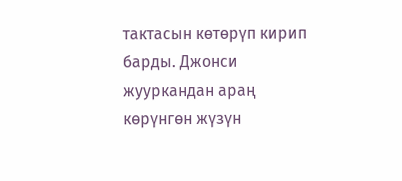тактасын көтөрүп кирип барды. Джонси жууркандан араң көрүнгөн жүзүн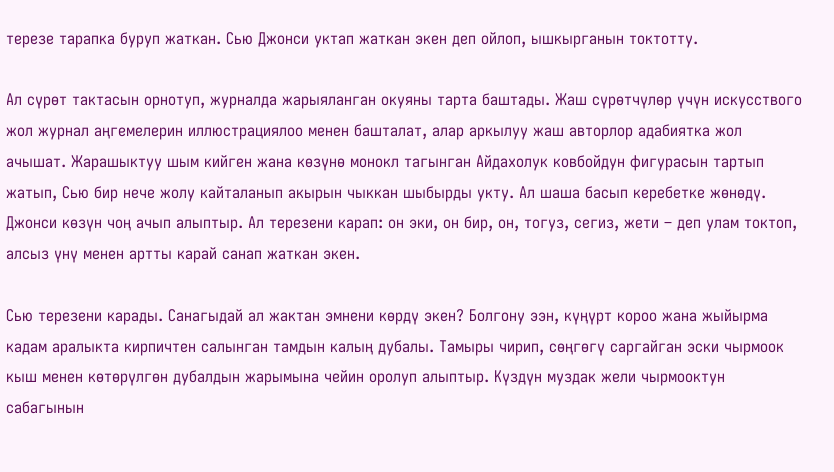терезе тарапка буруп жаткан. Сью Джонси уктап жаткан экен деп ойлоп, ышкырганын токтотту.

Ал сүрөт тактасын орнотуп, журналда жарыяланган окуяны тарта баштады. Жаш сүрөтчүлөр үчүн искусствого жол журнал аңгемелерин иллюстрациялоо менен башталат, алар аркылуу жаш авторлор адабиятка жол ачышат. Жарашыктуу шым кийген жана көзүнө монокл тагынган Айдахолук ковбойдун фигурасын тартып жатып, Сью бир нече жолу кайталанып акырын чыккан шыбырды укту. Ал шаша басып керебетке жөнөдү. Джонси көзүн чоң ачып алыптыр. Ал терезени карап: он эки, он бир, он, тогуз, сегиз, жети – деп улам токтоп, алсыз үнү менен артты карай санап жаткан экен.

Сью терезени карады. Санагыдай ал жактан эмнени көрдү экен? Болгону ээн, күңүрт короо жана жыйырма кадам аралыкта кирпичтен салынган тамдын калың дубалы. Тамыры чирип, сөңгөгү саргайган эски чырмоок кыш менен көтөрүлгөн дубалдын жарымына чейин оролуп алыптыр. Күздүн муздак жели чырмооктун сабагынын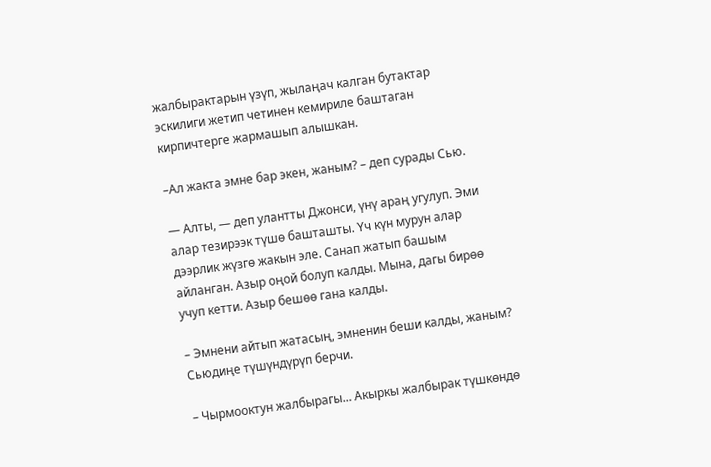жалбырактарын үзүп, жылаңач калган бутактар эскилиги жетип четинен кемириле баштаган кирпичтерге жармашып алышкан.

–Ал жакта эмне бар экен, жаным? – деп сурады Сью.

— Алты, — деп улантты Джонси, үнү араң угулуп. Эми алар тезирээк түшө башташты. Үч күн мурун алар дээрлик жүзгө жакын эле. Санап жатып башым айланган. Азыр оңой болуп калды. Мына, дагы бирөө учуп кетти. Азыр бешөө гана калды.

– Эмнени айтып жатасың, эмненин беши калды, жаным? Сьюдиңе түшүндүрүп берчи.

– Чырмооктун жалбырагы... Акыркы жалбырак түшкөндө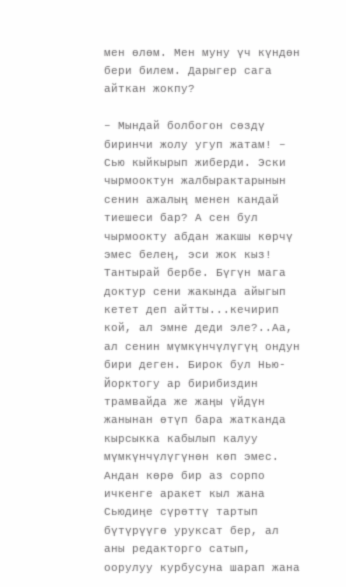мен өлөм. Мен муну үч күндөн бери билем. Дарыгер сага айткан жокпу?

– Мындай болбогон сөздү биринчи жолу угуп жатам! – Сью кыйкырып жиберди. Эски чырмооктун жалбырактарынын сенин ажалың менен кандай тиешеси бар? А сен бул чырмоокту абдан жакшы көрчү эмес белең, эси жок кыз! Тантырай бербе. Бүгүн мага доктур сени жакында айыгып кетет деп айтты...кечирип кой, ал эмне деди эле?..Аа, ал сенин мүмкүнчүлүгүң ондун бири деген. Бирок бул Нью-Йорктогу ар бирибиздин трамвайда же жаңы үйдүн жанынан өтүп бара жатканда кырсыкка кабылып калуу мүмкүнчүлүгүнөн көп эмес. Андан көрө бир аз сорпо ичкенге аракет кыл жана Сьюдиңе сүрөттү тартып бүтүрүүгө уруксат бер, ал аны редакторго сатып, оорулуу курбусуна шарап жана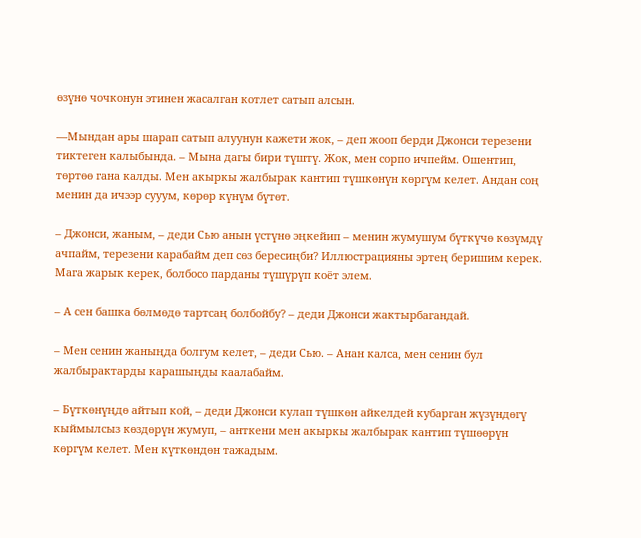өзүнө чочконун этинен жасалган котлет сатып алсын.

—Мындан ары шарап сатып алуунун кажети жок, – деп жооп берди Джонси терезени тиктеген калыбында. – Мына дагы бири түштү. Жок, мен сорпо ичпейм. Ошентип, төртөө гана калды. Мен акыркы жалбырак кантип түшкөнүн көргүм келет. Андан соң менин да ичээр сууум, көрөр күнүм бүтөт.

– Джонси, жаным, – деди Сью анын үстүнө эңкейип – менин жумушум бүткүчө көзүмдү ачпайм, терезени карабайм деп сөз бересиңби? Иллюстрацияны эртең беришим керек. Мага жарык керек, болбосо парданы түшүрүп коёт элем.

– А сен башка бөлмөдө тартсаң болбойбу? – деди Джонси жактырбагандай.

– Мен сенин жаныңда болгум келет, – деди Сью. – Анан калса, мен сенин бул  жалбырактарды карашыңды каалабайм.

– Бүткөнүңдө айтып кой, – деди Джонси кулап түшкөн айкелдей кубарган жүзүндөгү кыймылсыз көздөрүн жумуп, – анткени мен акыркы жалбырак кантип түшөөрүн көргүм келет. Мен күткөндөн тажадым.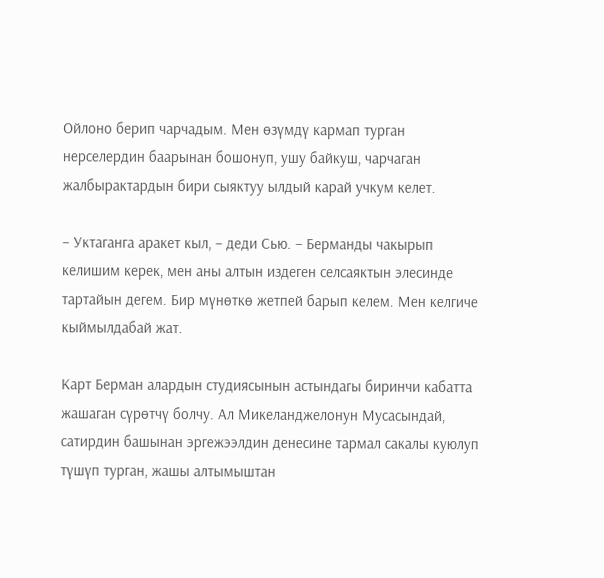Ойлоно берип чарчадым. Мен өзүмдү кармап турган нерселердин баарынан бошонуп, ушу байкуш, чарчаган жалбырактардын бири сыяктуу ылдый карай учкум келет.

– Уктаганга аракет кыл, – деди Сью. – Берманды чакырып келишим керек, мен аны алтын издеген селсаяктын элесинде тартайын дегем. Бир мүнөткө жетпей барып келем. Мен келгиче кыймылдабай жат.

Карт Берман алардын студиясынын астындагы биринчи кабатта жашаган сүрөтчү болчу. Ал Микеланджелонун Мусасындай, сатирдин башынан эргежээлдин денесине тармал сакалы куюлуп түшүп турган, жашы алтымыштан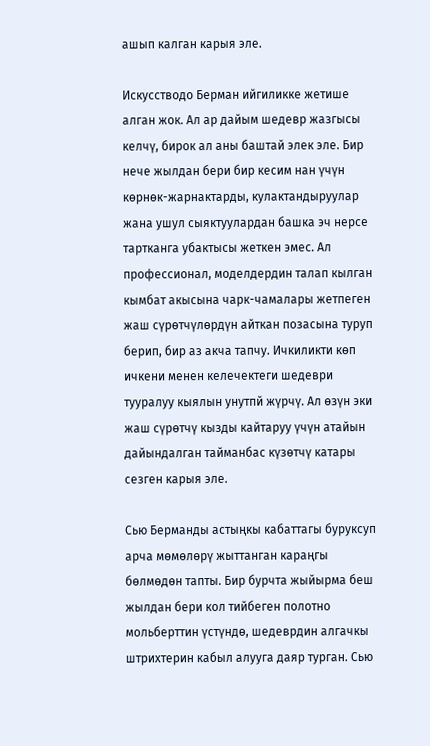ашып калган карыя эле.

Искусстводо Берман ийгиликке жетише алган жок. Ал ар дайым шедевр жазгысы келчү, бирок ал аны баштай элек эле. Бир нече жылдан бери бир кесим нан үчүн көрнөк-жарнактарды, кулактандыруулар жана ушул сыяктуулардан башка эч нерсе тартканга убактысы жеткен эмес. Ал профессионал, моделдердин талап кылган кымбат акысына чарк-чамалары жетпеген жаш сүрөтчүлөрдүн айткан позасына туруп берип, бир аз акча тапчу. Ичкиликти көп ичкени менен келечектеги шедеври тууралуу кыялын унутпй жүрчү. Ал өзүн эки жаш сүрөтчү кызды кайтаруу үчүн атайын дайындалган тайманбас күзөтчү катары сезген карыя эле.

Сью Берманды астыңкы кабаттагы буруксуп арча мөмөлөрү жыттанган караңгы бөлмөдөн тапты. Бир бурчта жыйырма беш жылдан бери кол тийбеген полотно мольберттин үстүндө, шедеврдин алгачкы штрихтерин кабыл алууга даяр турган. Сью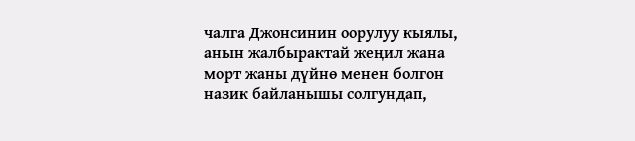чалга Джонсинин оорулуу кыялы, анын жалбырактай жеңил жана морт жаны дүйнө менен болгон назик байланышы солгундап,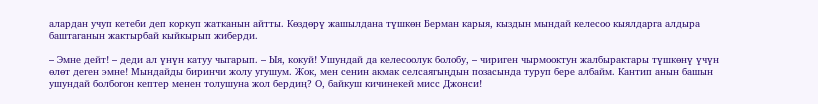алардан учуп кетеби деп коркуп жатканын айтты. Көздөрү жашылдана түшкөн Берман карыя, кыздын мындай келесоо кыялдарга алдыра баштаганын жактырбай кыйкырып жиберди.

– Эмне дейт! – деди ал үнүн катуу чыгарып. – Ыя, кокуй! Ушундай да келесоолук болобу, – чириген чырмооктун жалбырактары түшкөнү үчүн өлөт деген эмне! Мындайды биринчи жолу угушум. Жок, мен сенин акмак селсаягыңдын позасында туруп бере албайм. Кантип анын башын ушундай болбогон кептер менен толушуна жол бердиң? О, байкуш кичинекей мисс Джонси!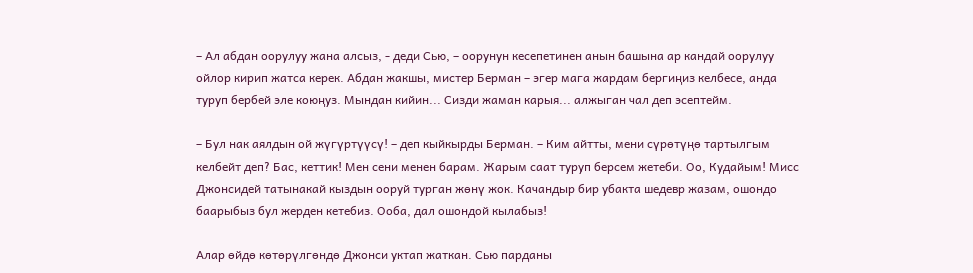– Ал абдан оорулуу жана алсыз, - деди Сью, – оорунун кесепетинен анын башына ар кандай оорулуу ойлор кирип жатса керек. Абдан жакшы, мистер Берман – эгер мага жардам бергиңиз келбесе, анда туруп бербей эле коюңуз. Мындан кийин... Сизди жаман карыя... алжыган чал деп эсептейм.

– Бул нак аялдын ой жүгүртүүсү! – деп кыйкырды Берман. – Ким айтты, мени сүрөтүңө тартылгым келбейт деп? Бас, кеттик! Мен сени менен барам. Жарым саат туруп берсем жетеби. Оо, Кудайым! Мисс Джонсидей татынакай кыздын ооруй турган жөнү жок. Качандыр бир убакта шедевр жазам, ошондо баарыбыз бул жерден кетебиз. Ооба, дал ошондой кылабыз!

Алар өйдө көтөрүлгөндө Джонси уктап жаткан. Сью парданы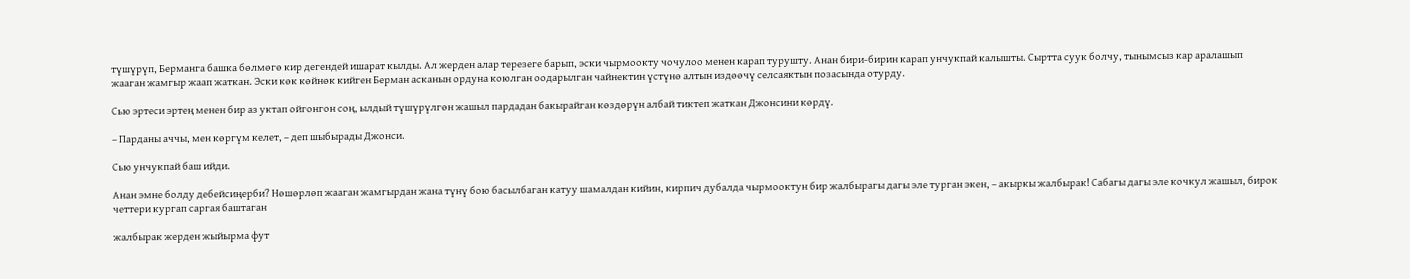түшүрүп, Берманга башка бөлмөгө кир дегендей ишарат кылды. Ал жерден алар терезеге барып, эски чырмоокту чочулоо менен карап турушту. Анан бири-бирин карап унчукпай калышты. Сыртта суук болчу, тынымсыз кар аралашып жааган жамгыр жаап жаткан. Эски көк көйнөк кийген Берман асканын ордуна коюлган оодарылган чайнектин үстүнө алтын издөөчү селсаяктын позасында отурду.

Сью эртеси эртең менен бир аз уктап ойгонгон соң, ылдый түшүрүлгөн жашыл пардадан бакырайган көздөрүн албай тиктеп жаткан Джонсини көрдү.

– Парданы аччы, мен көргүм келет, – деп шыбырады Джонси.

Сью унчукпай баш ийди.

Анан эмне болду дебейсиңерби? Нөшөрлөп жааган жамгырдан жана түнү бою басылбаган катуу шамалдан кийин, кирпич дубалда чырмооктун бир жалбырагы дагы эле турган экен, – акыркы жалбырак! Сабагы дагы эле кочкул жашыл, бирок четтери кургап саргая баштаган

жалбырак жерден жыйырма фут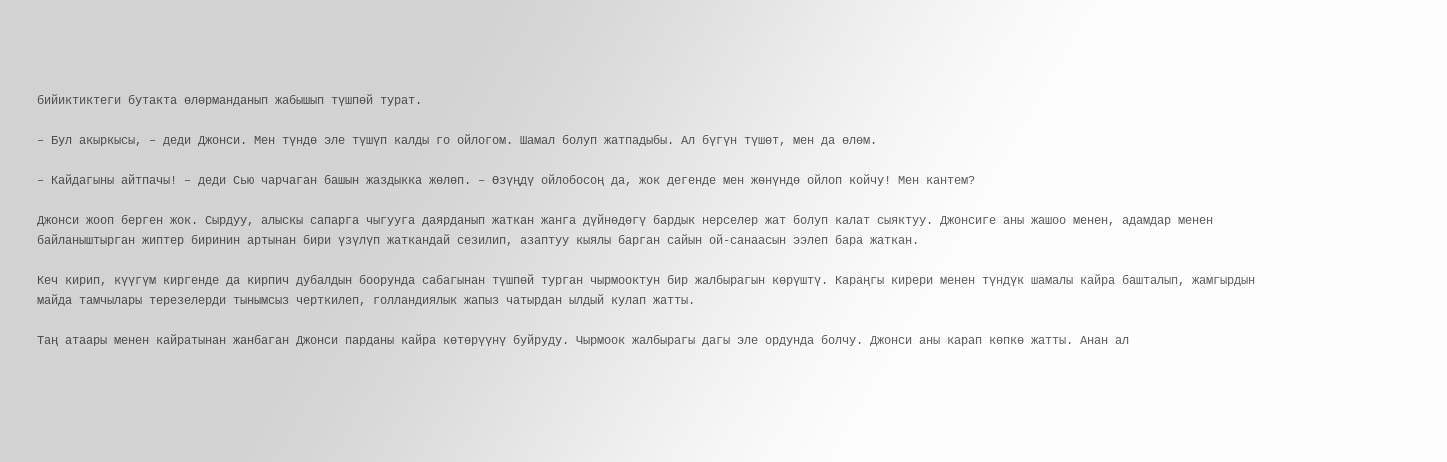бийиктиктеги бутакта өлөрманданып жабышып түшпөй турат.

– Бул акыркысы, – деди Джонси. Мен түндө эле түшүп калды го ойлогом. Шамал болуп жатпадыбы. Ал бүгүн түшөт, мен да өлөм.

– Кайдагыны айтпачы! – деди Сью чарчаган башын жаздыкка жөлөп. – Өзүңдү ойлобосоң да, жок дегенде мен жөнүндө ойлоп койчу! Мен кантем?

Джонси жооп берген жок. Сырдуу, алыскы сапарга чыгууга даярданып жаткан жанга дүйнөдөгү бардык нерселер жат болуп калат сыяктуу. Джонсиге аны жашоо менен, адамдар менен байланыштырган жиптер биринин артынан бири үзүлүп жаткандай сезилип, азаптуу кыялы барган сайын ой-санаасын ээлеп бара жаткан.

Кеч кирип, күүгүм киргенде да кирпич дубалдын боорунда сабагынан түшпөй турган чырмооктун бир жалбырагын көрүштү. Караңгы кирери менен түндүк шамалы кайра башталып, жамгырдын майда тамчылары терезелерди тынымсыз черткилеп, голландиялык жапыз чатырдан ылдый кулап жатты.

Таң атаары менен кайратынан жанбаган Джонси парданы кайра көтөрүүнү буйруду. Чырмоок жалбырагы дагы эле ордунда болчу. Джонси аны карап көпкө жатты. Анан ал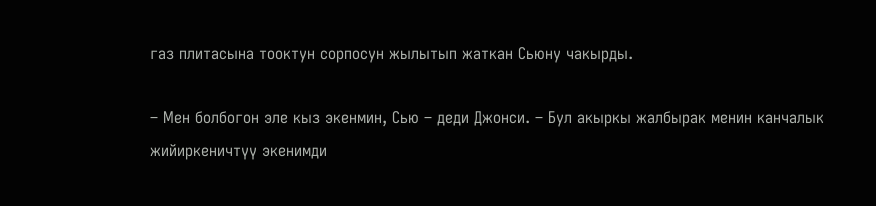газ плитасына тооктун сорпосун жылытып жаткан Сьюну чакырды.

– Мен болбогон эле кыз экенмин, Сью – деди Джонси. – Бул акыркы жалбырак менин канчалык жийиркеничтүү экенимди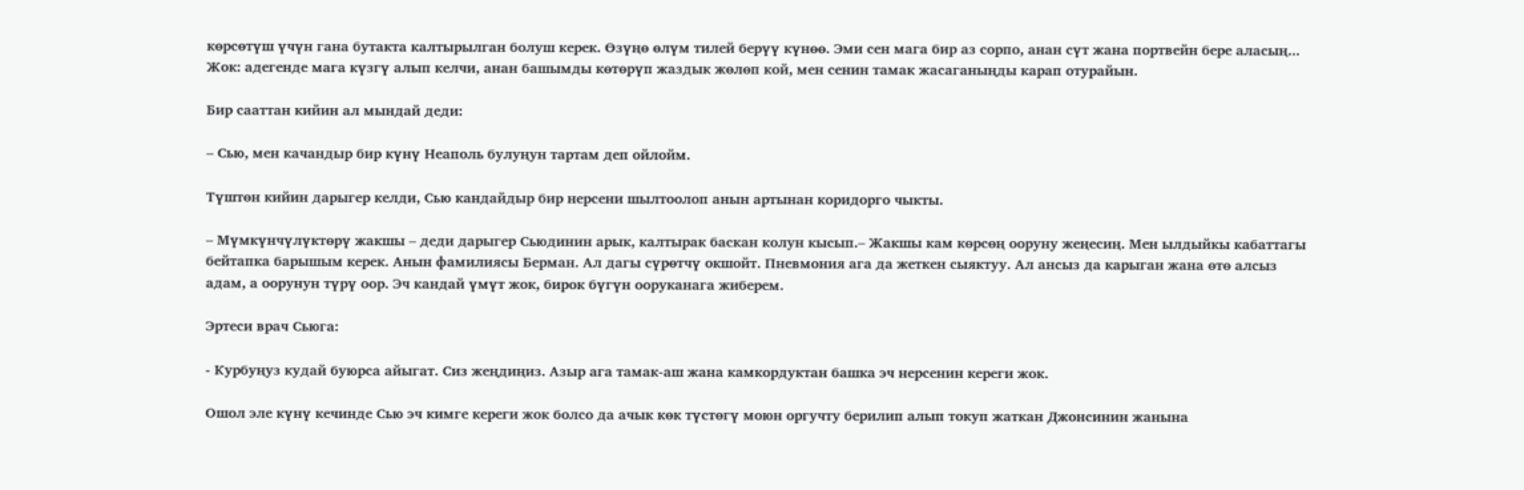көрсөтүш үчүн гана бутакта калтырылган болуш керек. Өзүңө өлүм тилей берүү күнөө. Эми сен мага бир аз сорпо, анан сүт жана портвейн бере аласың... Жок: адегенде мага күзгү алып келчи, анан башымды көтөрүп жаздык жөлөп кой, мен сенин тамак жасаганыңды карап отурайын.

Бир сааттан кийин ал мындай деди:

– Сью, мен качандыр бир күнү Неаполь булуңун тартам деп ойлойм.

Түштөн кийин дарыгер келди, Сью кандайдыр бир нерсени шылтоолоп анын артынан коридорго чыкты.

– Мүмкүнчүлүктөрү жакшы – деди дарыгер Сьюдинин арык, калтырак баскан колун кысып.– Жакшы кам көрсөң ооруну жеңесиң. Мен ылдыйкы кабаттагы бейтапка барышым керек. Анын фамилиясы Берман. Ал дагы сүрөтчү окшойт. Пневмония ага да жеткен сыяктуу. Ал ансыз да карыган жана өтө алсыз адам, а оорунун түрү оор. Эч кандай үмүт жок, бирок бүгүн ооруканага жиберем.

Эртеси врач Сьюга:

- Курбуңуз кудай буюрса айыгат. Сиз жеңдиңиз. Азыр ага тамак-аш жана камкордуктан башка эч нерсенин кереги жок.

Ошол эле күнү кечинде Сью эч кимге кереги жок болсо да ачык көк түстөгү моюн оргучту берилип алып токуп жаткан Джонсинин жанына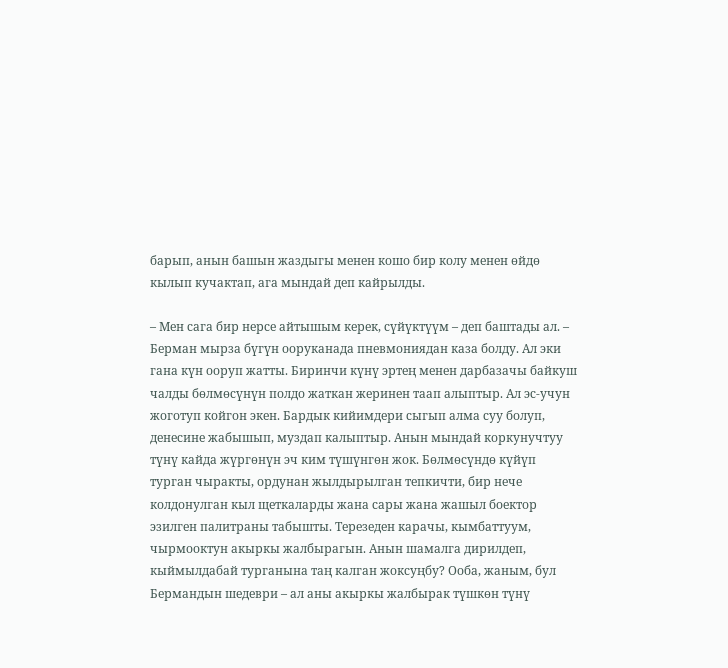барып, анын башын жаздыгы менен кошо бир колу менен өйдө кылып кучактап, ага мындай деп кайрылды.

– Мен сага бир нерсе айтышым керек, сүйүктүүм – деп баштады ал. – Берман мырза бүгүн ооруканада пневмониядан каза болду. Ал эки гана күн ооруп жатты. Биринчи күнү эртең менен дарбазачы байкуш чалды бөлмөсүнүн полдо жаткан жеринен таап алыптыр. Ал эс-учун жоготуп койгон экен. Бардык кийимдери сыгып алма суу болуп, денесине жабышып, муздап калыптыр. Анын мындай коркунучтуу түнү кайда жүргөнүн эч ким түшүнгөн жок. Бөлмөсүндө күйүп турган чыракты, ордунан жылдырылган тепкичти, бир нече колдонулган кыл щеткаларды жана сары жана жашыл боектор эзилген палитраны табышты. Терезеден карачы, кымбаттуум, чырмооктун акыркы жалбырагын. Анын шамалга дирилдеп, кыймылдабай турганына таң калган жоксуңбу? Ооба, жаным, бул Бермандын шедеври – ал аны акыркы жалбырак түшкөн түнү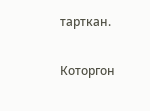тарткан.

Которгон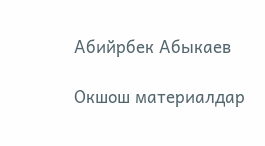Абийрбек Абыкаев

Окшош материалдар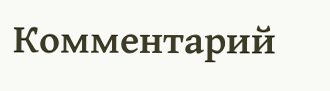Комментарий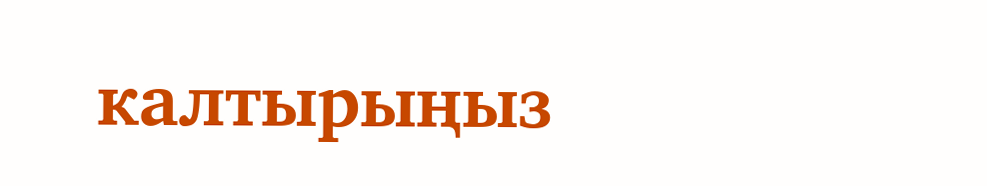калтырыңыз